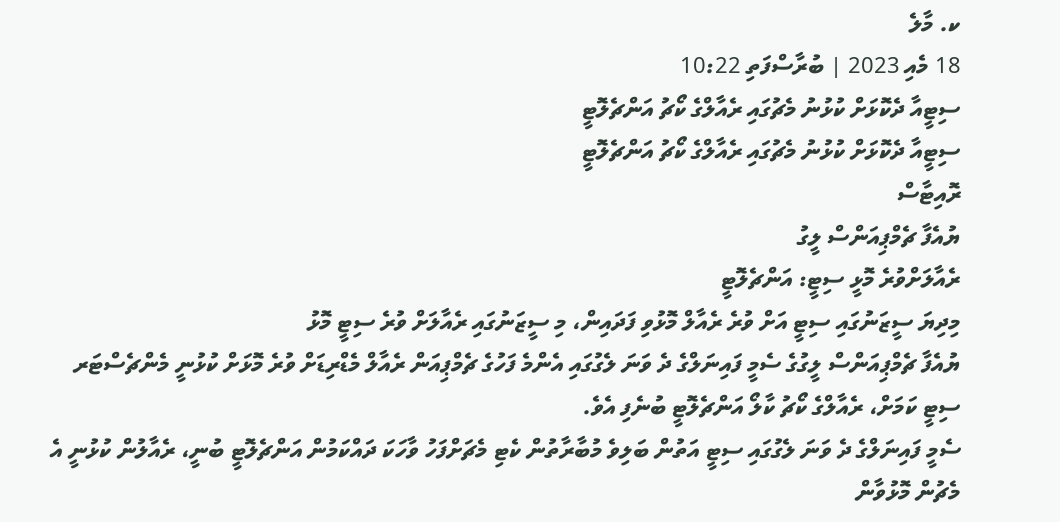ކ. މާލެ
18 މެއި 2023 | ބުރާސްފަތި 10:22
ސިޓީއާ ދެކޮޅަށް ކުޅުނު މެޗުގައި ރެއާލްގެ ކޯޗު އަންޗެލޮޓީ
ސިޓީއާ ދެކޮޅަށް ކުޅުނު މެޗުގައި ރެއާލްގެ ކޯޗު އަންޗެލޮޓީ
ރޮއިޓާސް
ޔުއެފާ ޗެމްޕިއަންސް ލީގު
ރެއާލަށްވުރެ މޮޅީ ސިޓީ: އަންޗެލޮޓީ
މިދިޔަ ސީޒަނުގައި ސިޓީ އަށް ވުރެ ރެއާލް މޮޅުވި ފަދައިން، މި ސީޒަނުގައި ރެއާލަށް ވުރެ ސިޓީ މޮޅު
ޔުއެފާ ޗެމްޕިއަންސް ލީގުގެ ސެމީ ފައިނަލްގެ ދެ ވަނަ ލެގުގައި އެންމެ ފަހުގެ ޗެމްޕިއަން ރެއާލް މެޑްރިޑަށް ވުރެ މޮޅަށް ކުޅުނީ މެންޗެސްޓަރ ސިޓީ ކަމަށް، ރެއާލްގެ ކޯޗު ކާލޯ އަންޗެލޮޓީ ބުނެފި އެވެ.
ސެމީ ފައިނަލްގެ ދެ ވަނަ ލެގުގައި ސިޓީ އަތުން ބަލިވެ މުބާރާތުން ކެޓި މެޗަށްފަހު ވާހަކަ ދައްކަމުން އަންޗެލޮޓީ ބުނީ، ރެއާލުން ކުޅުނީ އެ މެޗުން މޮޅުވާން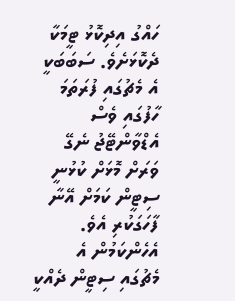ހައްގު އިދިކޮޅު ޓީމަކާ ދެކޮޅަށެވެ. ސަބަބަކީ އެ މެޗުގައި ފުރަތަމަ ހާފުގައި ވެސް އެޑްވާންޓޭޖު ނެގޭ ވަރަށް މޮޅަށް ކުޅުނީ ސިޓީން ކަމަށް އޭނާ ފާހަގަކުރި އެވެ. އެހެންކަމުން އެ މެޗުގައި ސިޓީން ދެއްކީ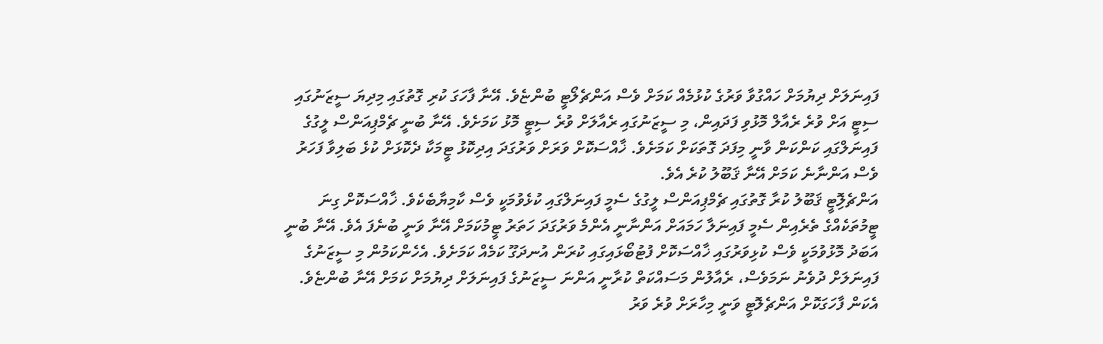ފައިނަލަށް ދިޔުމަށް ހައްގުވާ ވަރުގެ ކުޅުމެއް ކަމަށް ވެސް އަންޗެލޯޓީ ބުންޏެވެ. އޭނާ ފާހަގަ ކުރި ގޮތުގައި މިދިޔަ ސީޒަނުގައި ސިޓީ އަށް ވުރެ ރެއާލް މޮޅުވި ފަދައިން، މި ސީޒަނުގައި ރެއާލަށް ވުރެ ސިޓީ މޮޅު ކަމަށެވެ. އޭނާ ބުނީ ޗެމްޕިއަންސް ލީގުގެ ފައިނަލްގައި ކަންކަން ވާނީ މިފަދަ ގޮތަކަށް ކަމަށެވެ. ޚާއްސަކޮށް ވަރަށް ވަރުގަދަ އިދިކޮޅު ޓީމަކާ ދެކޮޅަށް ކުޅެ ބަލިވާ ފަހަރު ވެސް އަންނާނެ ކަމަށް އޭނާ ޤަބޫލު ކުރެ އެވެ.
އަންޗެލޮިޓީ ޤަބޫލު ކުރާ ގޮތުގައި ޗެމްޕިއަންސް ލީގުގެ ސެމީ ފައިނަލްގައި ކުޅެވުމަކީ ވެސް ކާމިޔާބެކެވެ. ޚާއްސަކޮށް ގިނަ ޓީމުތަކެއްގެ ތެރެއިން ސެމީ ފައިނަލާ ހަމައަށް އަންނާނީ އެންމެ ވަރުގަދަ ހަތަރު ޓީމުކަމަށް އޭނާ ވަނީ ބުނެފަ އެވެ. އޭނާ ބުނީ އަބަދު މޮޅުވުމަކީ ވެސް ކުޅިވަރުގައި ޚާއްސަކޮށް ފުޓުބޯޅައިގައި ކުރަން އުނދަގޫ ކަމެއް ކަމަށެވެ. އެހެންކަމުން މި ސީޒަނުގެ ފައިނަލަށް ދުވެނު ނަމަވެސް، ރެއާލުން މަސައްކަތް ކުރާނީ އަންނަ ސީޒަނުގެ ފައިނަލަށް ދިޔުމަށް ކަމަށް އޭނާ ބުންޏެވެ. އެކަން ފާހަގަކޮށް އަންޗެލޮޓީ ވަނީ މިހާރަށް ވުރެ ވަރު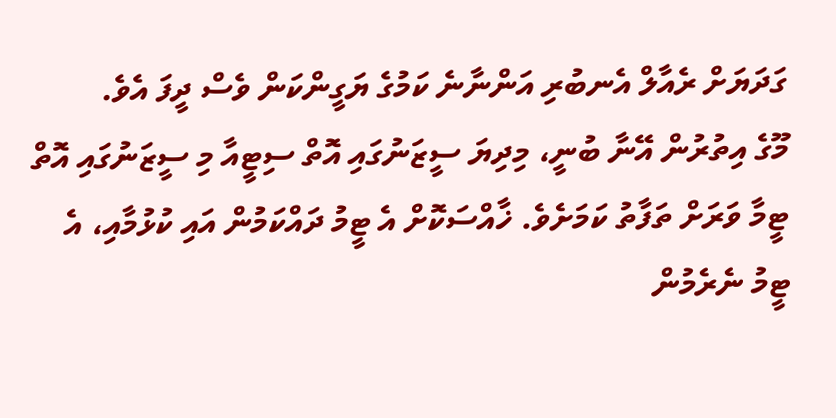ގަދަޔަށް ރެއާލް އެނބުރި އަންނާނެ ކަމުގެ ޔަގީންކަން ވެސް ދީފަ އެވެ.
މޫގެ އިތުރުން އޭނާ ބުނީ، މިދިޔަ ސީޒަނުގައި އޮތް ސިޓީއާ މި ސީޒަނުގައި އޮތް ޓީމާ ވަރަށް ތަފާތު ކަމަށެވެ. ޚާއްސަކޮށް އެ ޓީމު ދައްކަމުން އައި ކުޅުމާއި، އެ ޓީމު ނެރެމުން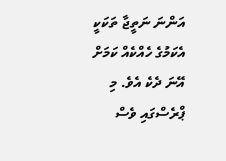އަންނަ ނަތީޖާ ތަކަކީ އެކަމުގެ ހެއްކެއް ކަމަށް އޭނަ ދެކެ އެވެ. މި ޕްރެސްގައި ވެސް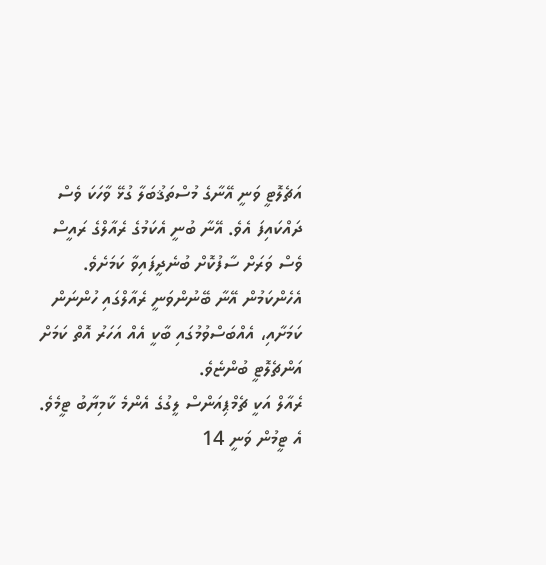އަޗެލޮޓީ ވަނީ އޭނާގެ މުސްތަޤުބަލާ ގުޅޭ ވާހަކަ ވެސް ދައްކައިފަ އެވެ. އޭނާ ބުނީ އެކަމުގެ ރެއާލްގެ ރައީސް ވެސް ވަރަށް ސާފުކޮށް ބުނެދީފައިވާ ކަމަށެވެ. އެހެންކަމުން އޭނާ ބޭނުންވަނީ ރެއާލްގައި ހުންނަން ކަމަށާއި، އެއްބަސްވުމުގައި ބާކީ އެއް އަހަރު އޮތް ކަމަށް އަންޗެލޮޓީ ބުންޏެވެ.
ރެއާލް އަކީ ޗެމްޕިއަންސް ލީގުގެ އެންމެ ކާމިޔާބު ޓީމެވެ. އެ ޓީމުން ވަނީ 14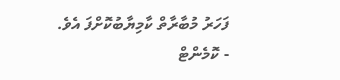ފަހަރު މުބާރާތް ކާމިޔާބުކޮށްފަ އެވެ.
- ކޮމެންޓް